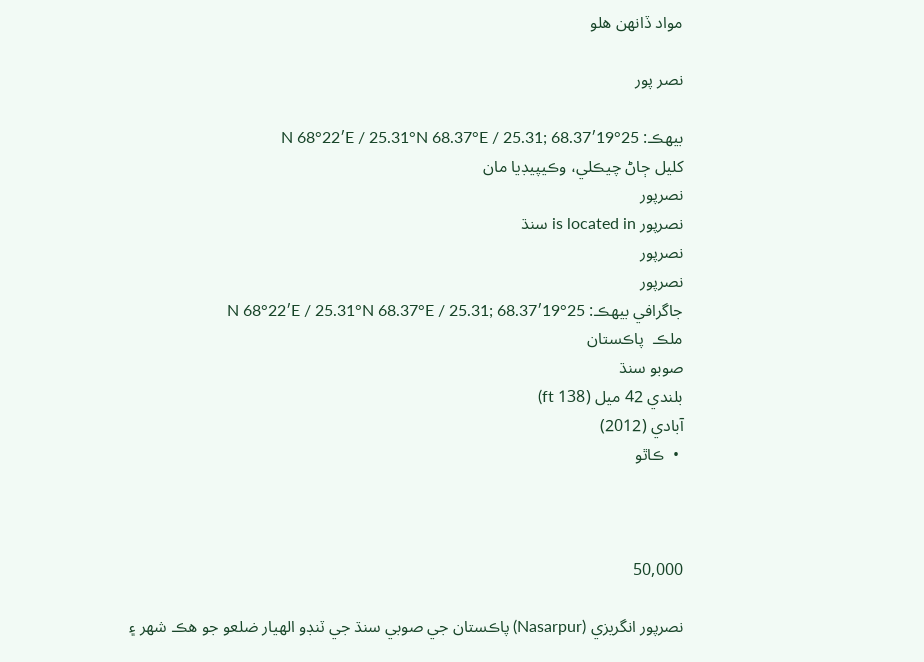مواد ڏانھن هلو

نصر پور

بيھڪ: 25°19′N 68°22′E / 25.31°N 68.37°E / 25.31; 68.37
کليل ڄاڻ چيڪلي، وڪيپيڊيا مان
نصرپور
نصرپور is located in سنڌ
نصرپور
نصرپور
جاگرافي بيهڪ: 25°19′N 68°22′E / 25.31°N 68.37°E / 25.31; 68.37
ملڪ  پاڪستان
صوبو سنڌ
بلندي 42 ميل (138 ft)
آبادي (2012)
 •  ڪاٿو



50,000

نصرپور انگريزي (Nasarpur) پاڪستان جي صوبي سنڌ جي ٽنڊو الهيار ضلعو جو ھڪ شھر ۽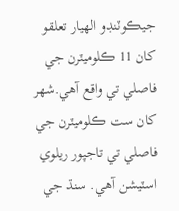جيڪوٽنڊو الهيار تعلقو کان 11 ڪلوميٽرن جي فاصلي تي واقع آھي.شھر کان ست ڪلوميٽرن جي فاصلي تي تاجپور ريلوي اسٽيشن آهي. سنڌ جي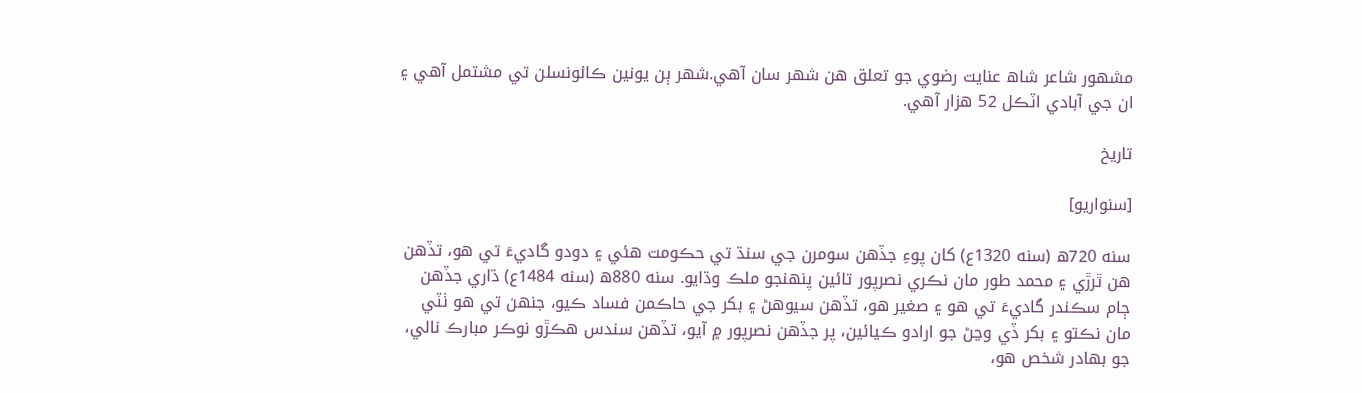مشھور شاعر شاھ عنايت رضوي جو تعلق ھن شھر سان آهي.شھر ٻن يونين ڪائونسلن تي مشتمل آهي ۽ ان جي آبادي اٽڪل 52 ھزار آهي.

تاريخ

[سنواريو]

سنه 720ھ (سنه 1320ع) کان پوءِ جڏهن سومرن جي سنڌ تي حڪومت هئي ۽ دودو گاديءَ تي هو، تڏهن هن ٿرڙي ۽ محمد طور مان نڪري نصرپور تائين پنهنجو ملڪ وڌايو. سنه 880ھ (سنه 1484ع) ڌاري جڏهن ڄام سڪندر گاديءَ تي هو ۽ صغير هو، تڏهن سيوهڻ ۽ بکر جي حاڪمن فساد ڪيو، جنهن تي هو ٺٽي مان نڪتو ۽ بکر ڏي وڃڻ جو ارادو ڪيائين، پر جڏهن نصرپور ۾ آيو، تڏهن سندس هڪڙو نوڪر مبارڪ نالي، جو بهادر شخص هو،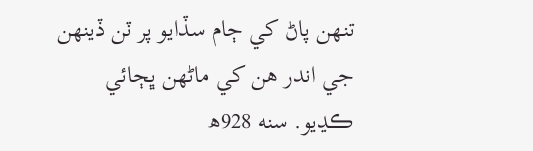تنهن پاڻ کي ڄام سڏايو پر ٽن ڏينهن جي اندر هن کي ماڻهن ڀڄائي ڪڍيو. سنه 928ھ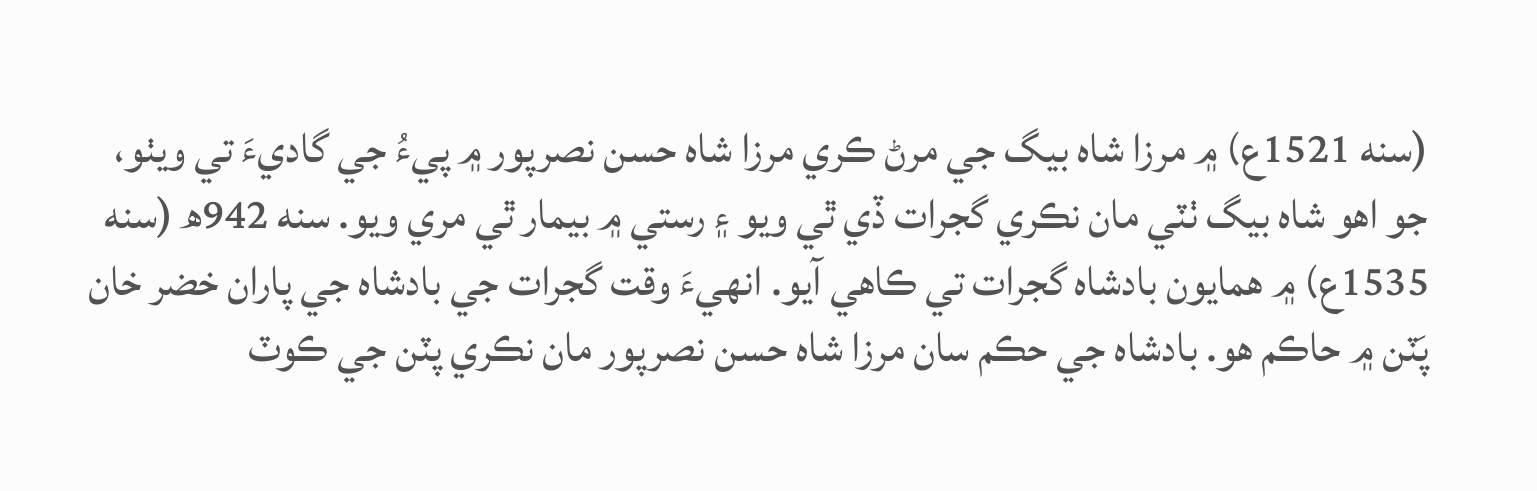(سنه 1521ع) ۾ مرزا شاه بيگ جي مرڻ ڪري مرزا شاه حسن نصرپور ۾ پيءُ جي گاديءَ تي ويٺو، جو اهو شاه بيگ ٺٽي مان نڪري گجرات ڏي ٿي ويو ۽ رستي ۾ بيمار ٿي مري ويو. سنه 942ھ (سنه 1535ع) ۾ همايون بادشاه گجرات تي ڪاهي آيو. انهيءَ وقت گجرات جي بادشاه جي پاران خضر خان پَٽن ۾ حاڪم هو. بادشاه جي حڪم سان مرزا شاه حسن نصرپور مان نڪري پٽن جي ڪوٽ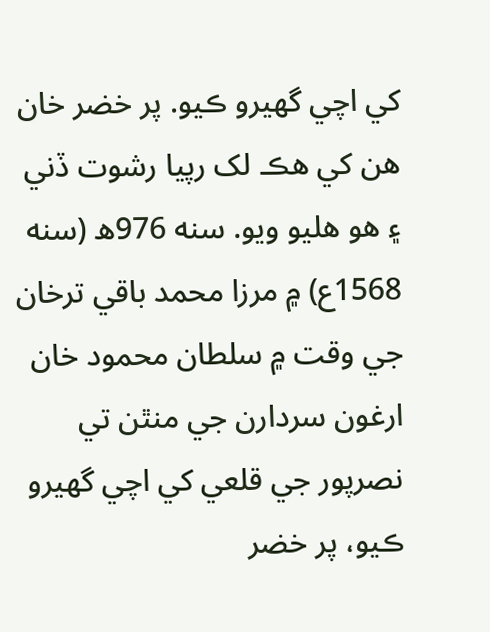کي اچي گهيرو ڪيو. پر خضر خان هن کي هڪ لک رپيا رشوت ڏني ۽ هو هليو ويو. سنه 976ھ (سنه 1568ع) ۾ مرزا محمد باقي ترخان جي وقت ۾ سلطان محمود خان ارغون سردارن جي منٿن تي نصرپور جي قلعي کي اچي گهيرو ڪيو، پر خضر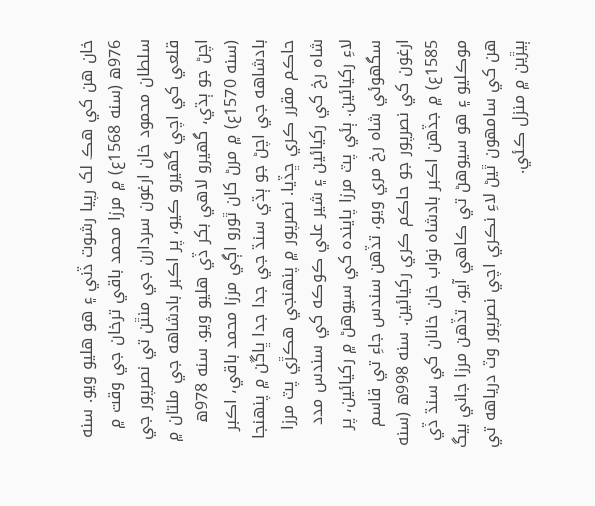خان هن کي هڪ لک رپيا رشوت ڏني ۽ هو هليو ويو. سنه 976ھ (سنه 1568ع) ۾ مرزا محمد باقي ترخان جي وقت ۾ سلطان محمود خان ارغون سردارن جي منٿن تي نصرپور جي قلعي کي اچي گهيرو ڪيو، پر اڪبر بادشاهه جي ملتان ۾ اچڻ جو ٻڌي، گهيرو لاهي بکر ڏي هليو ويو. سنه 978ھ (سنه 1570ع) ۾ مرڻ کان ٿورو اڳي مرزا محمد باقي، اڪبر بادشاهه جي اچڻ جو ٻڌي سنڌ جي جدا جدا ڀاڱن ۾ پنهنجا حاڪم مقرر ڪري ڇڏيا. نصرپور ۾ پنهنجي هڪڙي پٽ مرزا شاه رخ کي رکيائين ۽ شير علي ڪوڪه کي سندس مدد لاءِ رکيائين. ٻئي پٽ مرزا پاينده کي سيوهڻ ۾ رکيائين، پر سگهوئي شاه رخ مري ويو، تڏهن سندس جاءِ تي قاسم ارغون کي نصرپور جو حاڪم ڪري رکيائين. سنه 998ھ (سنه 1585ع) ۾ جڏهن اڪبر بادشاه نواب خان خانان کي سنڌ ڏي موڪليو ۽ هو سيوهڻ تي ڪاهي آيو، تڏهن مرزا جاني بيگ هن کي سامهون ٿيڻ لاءِ نڪري اچي نصرپور وٽ درياهه تي ٻيڙين ۾ منزل ڪئي.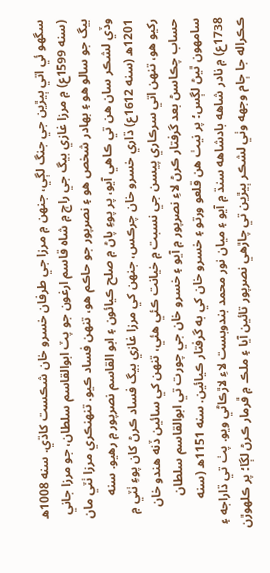سگهو ئي اتي ٻيڙين جي جنگ لڳي، جنهن ۾ مرزا جي طرفان خسرو خان شڪست کاڌي. سنه 1008ھ (سنه 1599ع) ۾ مرزا غازي بيگ جي راڄ ۾ شاه قاسم ارغون جو پٽ ابوالقاسم سلطان، جو مرزا جاني بيگ جو سالو هو ۽ بهادر شخص هو ۽ نصرپور جو حاڪم هو، تنهن فساد ڪيو. تنهنڪري مرزا ٺٽي مان وڏي لشڪر سان هن تي ڪاهي آيو، پر پوءِ پاڻ ۾ صلح ڪيائون ۽ ابو القاسم نصرپور ۾ رهيو. سنه 1201ھ (سنه 1612ع) ڌاري خسرو خان چرڪس، جنهن کي مرزا غازي بيگ فساد ڪرڻ کان پوءِ ٺٽي ۾ رکيو هو، تنهن اتي سرڪاري پيسن جي نسبت ۾ خيانت ڪئي هئي، تنهن کي سائين ڏنه هندو خان حساب چڪاسڻ بعد گرفتار ڪرڻ لاءِ نصرپور ۾ آيو ۽ خسرو خان جي چورت تي ابوالقاسم سلطان سامهون ٿيڻ لڳس؛ پر نيٺ هن قلعو ورتو ۽ خسرو خان کي به گرفتار ڪيائين. سنه 1151ھ (سنه 1738ع) ۾ نادر شاهه بادشاهه سنڌ ۾ آيو ۽ ميان نور محمد بندوبست لاءِ لاڙڪاڻي ويو. پٺ تي ڌاراجه ۽ ڪڪراله جا ڄام وجهه وٺي لشڪر ٻيڙين تي چاڙهي نصرپور تائين آيا ۽ ملڪ ۾ ڦرمار ڪرڻ لڳا؛ پر ڪلهوڙن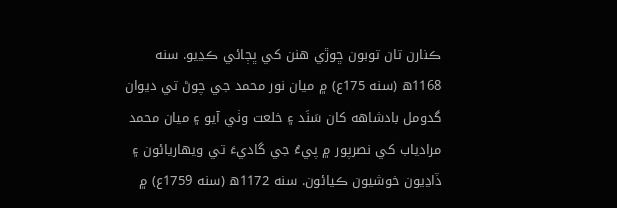ڪنارن تان توبون ڇوڙي هنن کي ڀڄائي ڪڍيو. سنه 1168ھ (سنه 175ع) ۾ ميان نور محمد جي چوڻ تي ديوان گدومل بادشاهه کان سَنَد ۽ خلعت وٺي آيو ۽ ميان محمد مرادياب کي نصرپور ۾ پيءُ جي گاديءَ تي ويهاريائون ۽ ڏاڍيون خوشيون ڪيائون. سنه 1172ھ (سنه 1759ع) ۾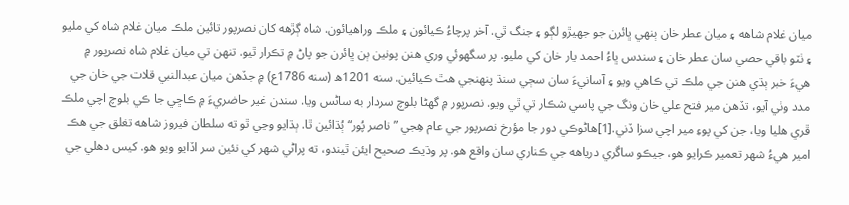ميان غلام شاهه ۽ ميان عطر خان ٻنهي ڀائرن جو جهيڙو لڳو ۽ جنگ ٿي. آخر پرچاءُ ڪيائون ۽ ملڪ وراهيائون. شاه ڳڙهه کان نصرپور تائين ملڪ ميان غلام شاه کي مليو ۽ ٺٽو باقي حصي سان عطر خان ۽ سندس ڀاءُ احمد يار خان کي مليو. پر سگهوئي وري هنن پونين ٻن ڀائرن جو پاڻ ۾ تڪرار ٿيو. تنهن تي ميان غلام شاه نصرپور ۾ هيءَ خبر ٻڌي هنن جي ملڪ تي ڪاهي ويو ۽ آسانيءَ سان سڄي سنڌ پنهنجي هٿ ڪيائين. سنه 1201ھ (سنه 1786ع) ۾ جڏهن ميان عبدالنبي قلات جي خان جي مدد وٺي آيو، تڏهن مير فتح علي خان ونگ جي پاسي شڪار تي ٿي ويو. نصرپور ۾ گهڻا بلوچ سردار به ساڻس ويا. سندن غير حاضريءَ ۾ ڪاڇي جا ڪي بلوچ اچي ملڪ ڦري هليا ويا، جن کي پوءِ مير اچي سزا ڏني.[1]هاڻوڪي دور جا مؤرخ نصرپور جي عام هِجي ”ناصر پُور“ ٻُڌائين ٿا. ٻڌايو وڃي ٿو ته سلطان فيروز شاهه تغلق جي هڪ امير هيءُ شهر تعمير ڪرايو هو، جيڪو ساڱري درياهه جي ڪناري سان واقع هو. پر وڌيڪ صحيح ايئن ٿيندو، ته پراڻي شهر کي نئين سر اڏايو ويو هو. کيس دهلي جي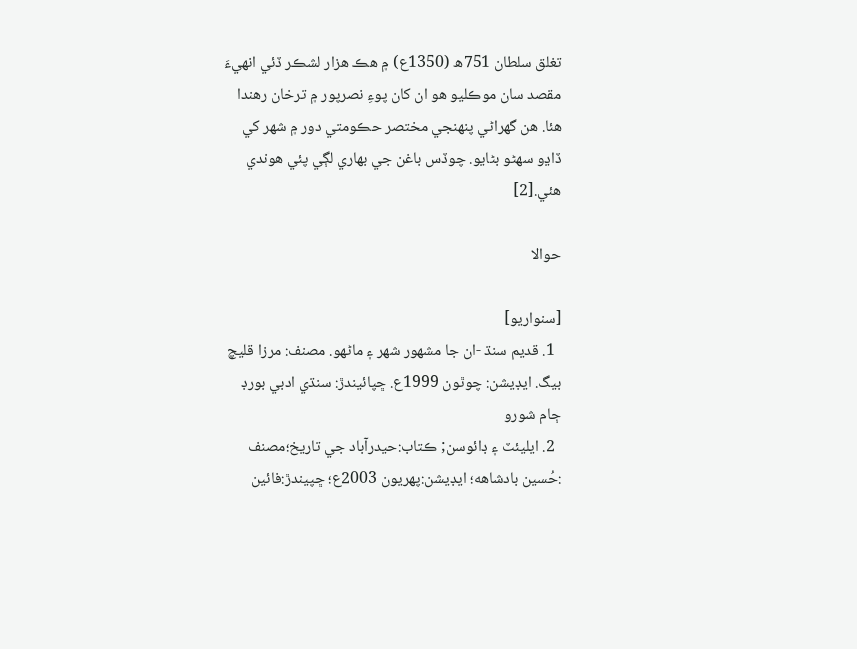تغلق سلطان 751ھ (1350ع) ۾ هڪ هزار لشڪر ڏئي انهيءَ مقصد سان موڪليو هو ان کان پوءِ نصرپور ۾ ترخان رهندا هئا. هن گهراڻي پنهنجي مختصر حڪومتي دور ۾ شهر کي ڏاڍو سهڻو بڻايو. چوڏس باغن جي بهاري لڳي پئي هوندي هئي.[2]

حوالا

[سنواريو]
  1. قديم سنڌ -ان جا مشهور شهر ۽ ماڻهو. مصنف: مرزا قليچ بيگ. ايڊيشن: چوٿون 1999ع. ڇپائيندڙ: سنڌي ادبي بورڊ ڄام شورو
  2. ايليئٽ ۽ ڊائوسن; ڪتاب:حيدرآباد جي تاريخ؛مصنف :حُسين بادشاهه؛ ايڊيشن:پهريون 2003ع؛ ڇپيندڙ:فائين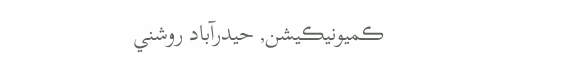ڪميونيڪيشن, حيدرآباد روشني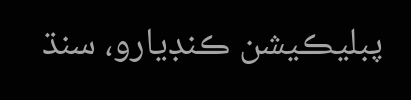پبليڪيشن ڪنڊيارو، سنڌ